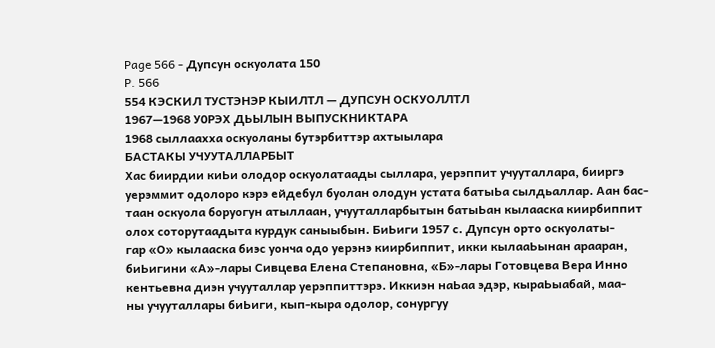Page 566 - Дупсун оскуолата 150
P. 566
554 КЭСКИЛ ТУСТЭНЭР КЫИЛТЛ — ДУПСУН ОСКУОЛЛТЛ
1967—1968 У0РЭХ ДЬЫЛЫН ВЫПУСКНИКТАРА
1968 сыллаахха оскуоланы бутэрбиттэр ахтыылара
БАСТАКЫ УЧУУТАЛЛАРБЫТ
Хас биирдии киЬи олодор оскуолатаады сыллара, уерэппит учууталлара, бииргэ
уерэммит одолоро кэрэ ейдебул буолан олодун устата батыЬа сылдьаллар. Аан бас-
таан оскуола боруогун атыллаан, учууталларбытын батыЬан кылааска киирбиппит
олох соторутаадыта курдук саныыбын. БиЬиги 1957 с. Дупсун орто оскуолаты-
гар «О» кылааска биэс уонча одо уерэнэ киирбиппит, икки кылааЬынан арааран,
биЬигини «А»-лары Сивцева Елена Степановна, «Б»-лары Готовцева Вера Инно
кентьевна диэн учууталлар уерэппиттэрэ. Иккиэн наЬаа эдэр, кыраЬыабай, маа-
ны учууталлары биЬиги, кып-кыра одолор, сонургуу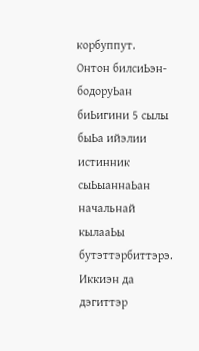корбуппут. Онтон билсиЬэн-
бодоруЬан биЬигини 5 сылы быЬа ийэлии истинник сыЬыаннаЬан начальнай
кылааЬы бутэттэрбиттэрэ.
Иккиэн да дэгиттэр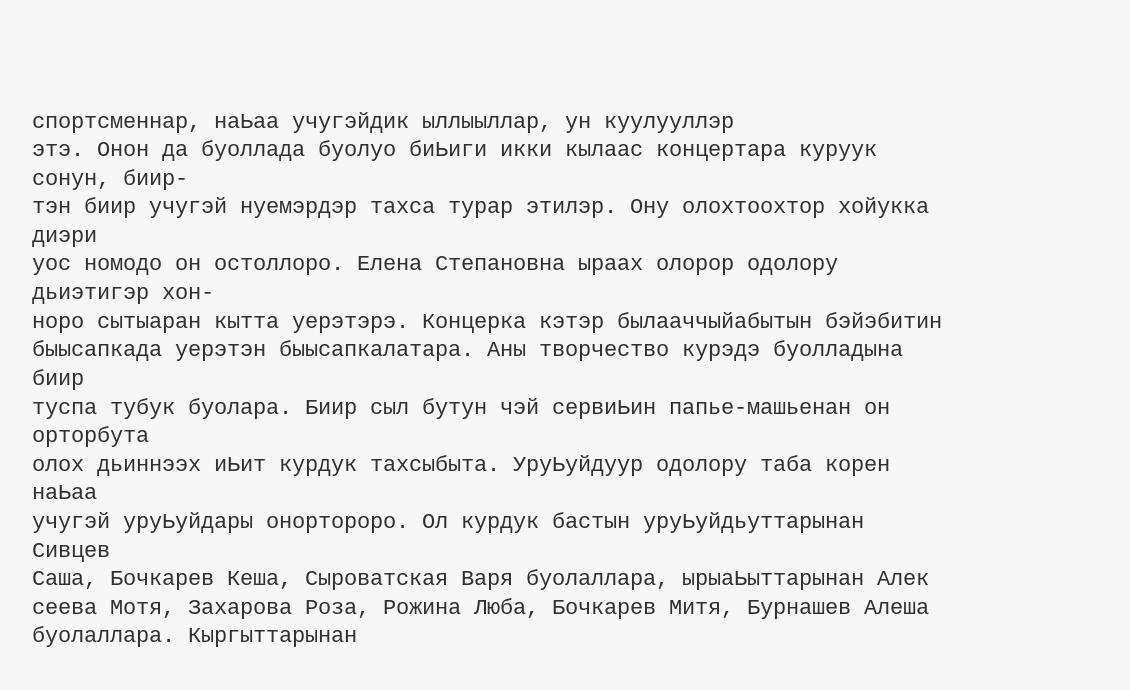спортсменнар, наЬаа учугэйдик ыллыыллар, ун куулууллэр
этэ. Онон да буоллада буолуо биЬиги икки кылаас концертара куруук сонун, биир-
тэн биир учугэй нуемэрдэр тахса турар этилэр. Ону олохтоохтор хойукка диэри
уос номодо он остоллоро. Елена Степановна ыраах олорор одолору дьиэтигэр хон-
норо сытыаран кытта уерэтэрэ. Концерка кэтэр былааччыйабытын бэйэбитин
быысапкада уерэтэн быысапкалатара. Аны творчество курэдэ буолладына биир
туспа тубук буолара. Биир сыл бутун чэй сервиЬин папье-машьенан он орторбута
олох дьиннээх иЬит курдук тахсыбыта. УруЬуйдуур одолору таба корен наЬаа
учугэй уруЬуйдары онортороро. Ол курдук бастын уруЬуйдьуттарынан Сивцев
Саша, Бочкарев Кеша, Сыроватская Варя буолаллара, ырыаЬыттарынан Алек
сеева Мотя, Захарова Роза, Рожина Люба, Бочкарев Митя, Бурнашев Алеша
буолаллара. Кыргыттарынан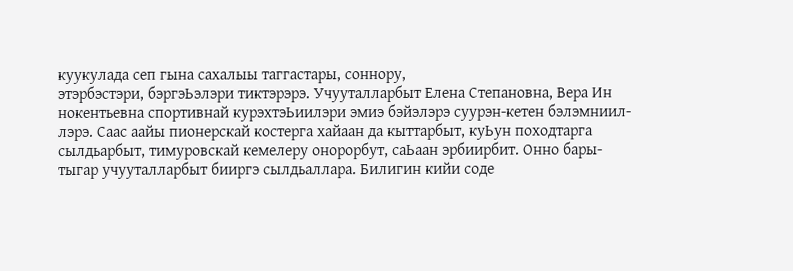куукулада сеп гына сахалыы таггастары, соннору,
этэрбэстэри, бэргэЬэлэри тиктэрэрэ. Учууталларбыт Елена Степановна, Вера Ин
нокентьевна спортивнай курэхтэЬиилэри эмиэ бэйэлэрэ суурэн-кетен бэлэмниил-
лэрэ. Саас аайы пионерскай костерга хайаан да кыттарбыт, куЬун походтарга
сылдьарбыт, тимуровскай кемелеру онорорбут, саЬаан эрбиирбит. Онно бары-
тыгар учууталларбыт бииргэ сылдьаллара. Билигин кийи соде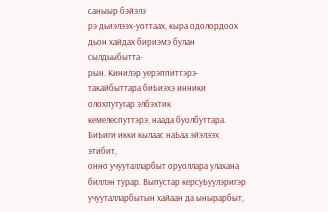саныыр бэйэлэ
рэ дьиэлээх-уоттаах, кыра одолордоох дьон хайдах бириэмэ булан сылдьыбытта-
рын. Кинилэр уерэппиттэрэ-такайбыттара биЬиэхэ инники олохпутугар элбэхтик
кемелеспуттэрэ, наада буолбуттара. БиЬиги икки кылаас наЬаа эйэлээх этибит,
онно учууталларбыт оруоллара улахана биллэн турар. Выпустар керсуЬуулэригэр
учууталларбытын хайаан да ынырарбыт,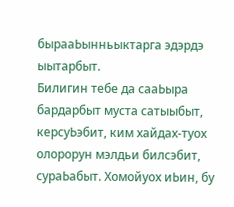бырааЬынньыктарга эдэрдэ ыытарбыт.
Билигин тебе да сааЬыра бардарбыт муста сатыыбыт, керсуЬэбит, ким хайдах-туох
олорорун мэлдьи билсэбит, сураЬабыт. Хомойуох иЬин, бу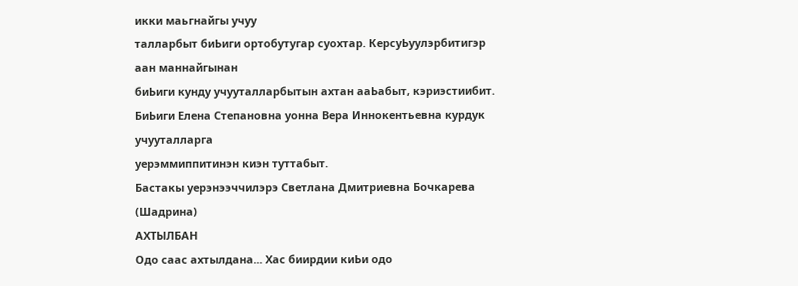икки маьгнайгы учуу
талларбыт биЬиги ортобутугар суохтар. КерсуЬуулэрбитигэр аан маннайгынан
биЬиги кунду учууталларбытын ахтан ааЬабыт, кэриэстиибит.
БиЬиги Елена Степановна уонна Вера Иннокентьевна курдук учууталларга
уерэммиппитинэн киэн туттабыт.
Бастакы уерэнээччилэрэ Светлана Дмитриевна Бочкарева (Шадрина)
АХТЫЛБАН
Одо саас ахтылдана... Хас биирдии киЬи одо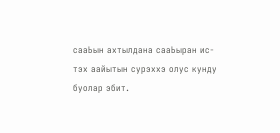сааЬын ахтылдана сааЬыран ис-
тэх аайытын сурэххэ олус кунду буолар эбит.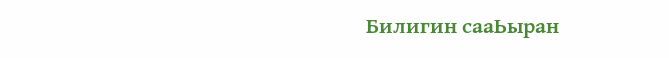Билигин сааЬыран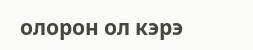олорон ол кэрэ